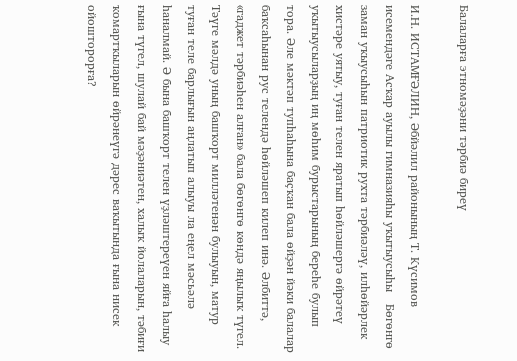Балаларға этномәҙәни тәрбиә биреү

И.Н. ИСТАМҒӘЛИН, Әбйәлил районының Т. Күсимов исемендәге Асҡар ауылы гимназияһы уҡытыусыһы   Бөгөнгө заман уҡыусыһын патриотик рухта тәрбиәләү, илһөйәрлек хистәре уятыу, туған телен яратып һөйләшергә өйрәтеү уҡытыусыларҙың иң мөһим бурыстарының береһе булып тора. Әле мәктәп тупһаһына баҫҡан бала өйҙән йәки балалар баҡсаһынан рус телендә һөйләшеп килеп инә. Әлбиттә, «гаджет тәрбиәһен алған» бала бөгөнгө көндә яңылыҡ түгел. Тәүге мәлдә уның башҡорт милләтенән булыуын, матур туған теле барлығын аңлатып алыуы ла еңел мәсьәлә һаналмай. Ә бына башҡорт телен үҙләштереүен яйға һалыу ғына түгел, шулай бай мәҙәниәтен, халыҡ йолаларын, тәбиғи ҡомартҡыларын өйрәнеүгә дәрес ваҡытында ғына нисек ойошторорға?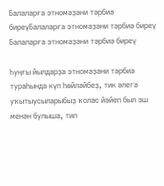Балаларға этномәҙәни тәрбиә биреүБалаларға этномәҙәни тәрбиә биреү
Балаларға этномәҙәни тәрбиә биреү

Һуңғы йылдарҙа этномәҙәни тәрбиә тураһында күп һөйләйбеҙ, тик әлегә уҡытыусыларыбыҙ ҡолас йәйеп был эш менән булыша, тип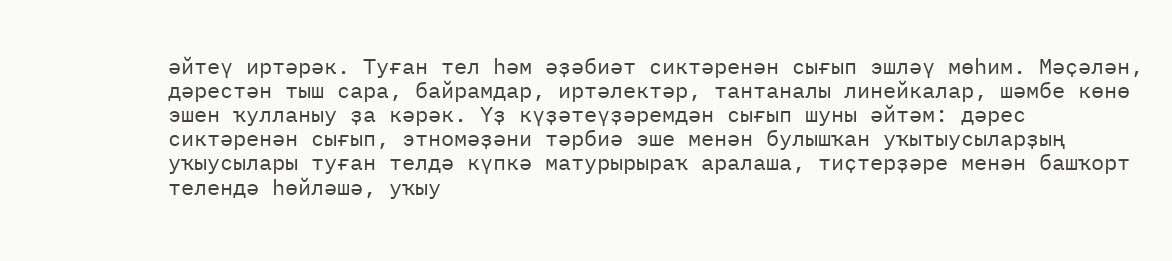әйтеү иртәрәк. Туған тел һәм әҙәбиәт сиктәренән сығып эшләү мөһим. Мәҫәлән, дәрестән тыш сара, байрамдар, иртәлектәр, тантаналы линейкалар, шәмбе көнө эшен ҡулланыу ҙа кәрәк. Үҙ күҙәтеүҙәремдән сығып шуны әйтәм: дәрес сиктәренән сығып, этномәҙәни тәрбиә эше менән булышҡан уҡытыусыларҙың уҡыусылары туған телдә күпкә матурырыраҡ аралаша, тиҫтерҙәре менән башҡорт телендә һөйләшә, уҡыу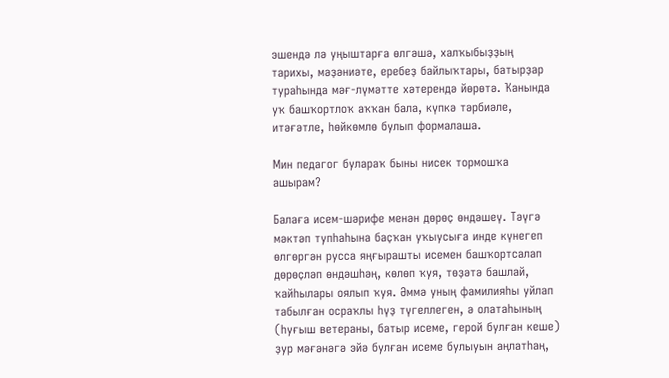эшендә лә уңыштарға өлгәшә, халҡыбыҙҙың тарихы, мәҙәниәте, еребеҙ байлыҡтары, батырҙар тураһында мәғ-лүмәтте хәтерендә йөрөтә. Ҡанында уҡ башҡортлоҡ аҡҡан бала, күпкә тәрбиәле, итәғәтле, һөйкөмлө булып формалаша.

Мин педагог булараҡ быны нисек тормошҡа ашырам?

Балаға исем-шәрифе менән дөрөҫ өндәшеү. Тәүгә мәктәп тупһаһына баҫҡан уҡыусыға инде күнегеп өлгөргән русса яңғырашты исемен башҡортсалап дөрөҫләп өндәшһәң, көлөп ҡуя, төҙәтә башлай, ҡайһылары оялып ҡуя. Әммә уның фамилияһы уйлап табылған осраҡлы һүҙ түгеллеген, ә олатаһының (һуғыш ветераны, батыр исеме, герой булған кеше) ҙур мәғәнәгә эйә булған исеме булыуын аңлатһаң,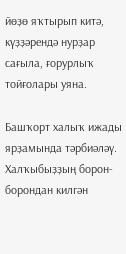йөҙө яҡтырып китә, күҙҙәрендә нурҙар сағыла, ғорурлыҡ тойғолары уяна.

Башҡорт халыҡ ижады ярҙамында тәрбиәләү. Халҡыбыҙҙың борон-борондан килгән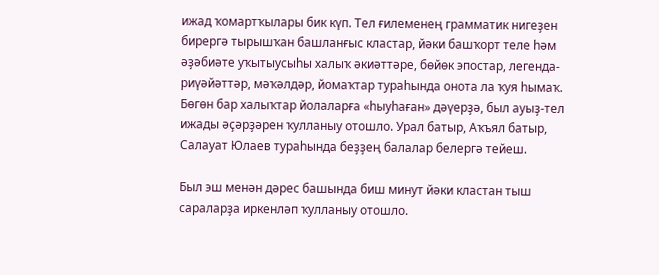ижад ҡомартҡылары бик күп. Тел ғилеменең грамматик нигеҙен бирергә тырышҡан башланғыс кластар, йәки башҡорт теле һәм әҙәбиәте уҡытыусыһы халыҡ әкиәттәре, бөйөк эпостар, легенда-риүәйәттәр, мәҡәлдәр, йомаҡтар тураһында онота ла ҡуя һымаҡ. Бөгөн бар халыҡтар йолаларға «һыуһаған» дәүерҙә, был ауыҙ-тел ижады әҫәрҙәрен ҡулланыу отошло. Урал батыр, Аҡъял батыр, Салауат Юлаев тураһында беҙҙең балалар белергә тейеш.

Был эш менән дәрес башында биш минут йәки кластан тыш сараларҙа иркенләп ҡулланыу отошло.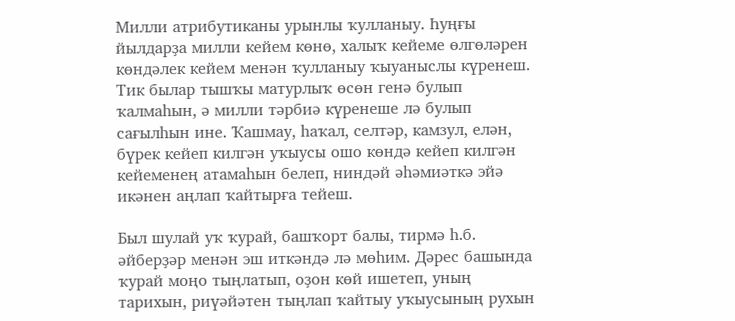Милли атрибутиканы урынлы ҡулланыу. Һуңғы йылдарҙа милли кейем көнө, халыҡ кейеме өлгөләрен көндәлек кейем менән ҡулланыу ҡыуаныслы күренеш. Тик былар тышҡы матурлыҡ өсөн генә булып ҡалмаһын, ә милли тәрбиә күренеше лә булып сағылһын ине. Ҡашмау, һаҡал, селтәр, камзул, елән, бүрек кейеп килгән уҡыусы ошо көндә кейеп килгән кейеменең атамаһын белеп, ниндәй әһәмиәткә эйә икәнен аңлап ҡайтырға тейеш.

Был шулай уҡ ҡурай, башҡорт балы, тирмә һ.б. әйберҙәр менән эш иткәндә лә мөһим. Дәрес башында ҡурай моңо тыңлатып, оҙон көй ишетеп, уның тарихын, риүәйәтен тыңлап ҡайтыу уҡыусының рухын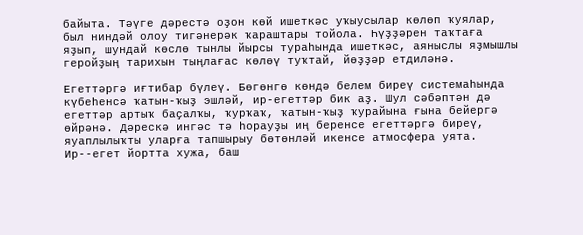байыта. Тәүге дәрестә оҙон көй ишеткәс уҡыусылар көлөп ҡуялар, был ниндәй олоу тигәнерәк ҡараштары тойола. Һүҙҙәрен таҡтаға яҙып, шундай көслө тынлы йырсы тураһында ишеткәс, аяныслы яҙмышлы геройҙың тарихын тыңлағас көлөү туҡтай, йөҙҙәр етдиләнә.

Егеттәргә иғтибар бүлеү. Бөгөнгө көндә белем биреү системаһында күбеһенсә ҡатын-ҡыҙ эшләй, ир-егеттәр бик аҙ. Шул сәбәптән дә егеттәр артыҡ баҫалҡы, ҡурҡаҡ, ҡатын-ҡыҙ ҡурайына ғына бейергә өйрәнә. Дәрескә ингәс тә һорауҙы иң беренсе егеттәргә биреү, яуаплылыҡты уларға тапшырыу бөтөнләй икенсе атмосфера уята. Ир--егет йортта хужа, баш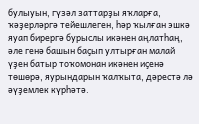булыуын, гүзәл заттарҙы яҡларға, ҡәҙерләргә тейешлеген, һәр ҡылған эшкә яуап бирергә бурыслы икәнен аңлатһаң, әле генә башын баҫып ултырған малай үҙен батыр тоҡомонан икәнен иҫенә төшөрә, яурындарын ҡалҡыта, дәрестә лә әүҙемлек күрһәтә.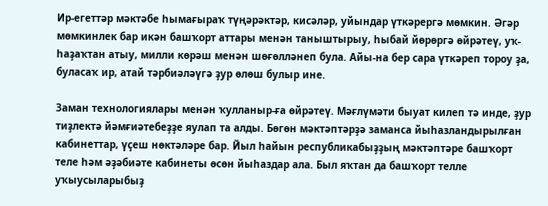Ир-егеттәр мәктәбе һымағыраҡ түңәрәктәр, кисәләр, уйындар үткәрергә мөмкин. Әгәр мөмкинлек бар икән башҡорт аттары менән таныштырыу, һыбай йөрөргә өйрәтеү, уҡ-һаҙаҡтан атыу, милли көрәш менән шөғөлләнеп була. Айы-на бер сара үткәреп тороу ҙа, буласаҡ ир, атай тәрбиәләүгә ҙур өлөш булыр ине.

Заман технологиялары менән ҡулланыр-ға өйрәтеү. Мәғлүмәти быуат килеп тә инде, ҙур тиҙлектә йәмғиәтебеҙҙе яулап та алды. Бөгөн мәктәптәрҙә заманса йыһазландырылған кабинеттар, үҫеш нөктәләре бар. Йыл һайын республикабыҙҙың мәктәптәре башҡорт теле һәм әҙәбиәте кабинеты өсөн йыһаздар ала. Был яҡтан да башҡорт телле уҡыусыларыбыҙ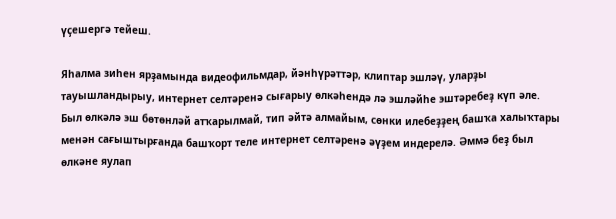үҫешергә тейеш.

Яһалма зиһен ярҙамында видеофильмдар, йәнһүрәттәр, клиптар эшләү, уларҙы тауышландырыу, интернет селтәренә сығарыу өлкәһендә лә эшләйһе эштәребеҙ күп әле. Был өлкәлә эш бөтөнләй атҡарылмай, тип әйтә алмайым, сөнки илебеҙҙең башҡа халыҡтары менән сағыштырғанда башҡорт теле интернет селтәренә әүҙем индерелә. Әммә беҙ был өлкәне яулап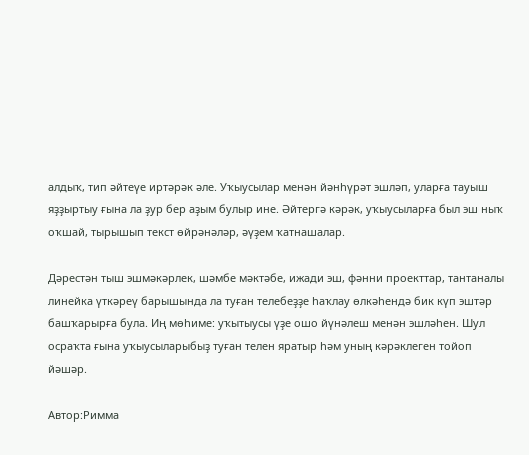алдыҡ, тип әйтеүе иртәрәк әле. Уҡыусылар менән йәнһүрәт эшләп, уларға тауыш яҙҙыртыу ғына ла ҙур бер аҙым булыр ине. Әйтергә кәрәк, уҡыусыларға был эш ныҡ оҡшай, тырышып текст өйрәнәләр, әүҙем ҡатнашалар.

Дәрестән тыш эшмәкәрлек, шәмбе мәктәбе, ижади эш, фәнни проекттар, тантаналы линейка үткәреү барышында ла туған телебеҙҙе һаҡлау өлкәһендә бик күп эштәр башҡарырға була. Иң мөһиме: уҡытыусы үҙе ошо йүнәлеш менән эшләһен. Шул осраҡта ғына уҡыусыларыбыҙ туған телен яратыр һәм уның кәрәклеген тойоп йәшәр.

Автор:Римма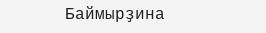Баймырҙина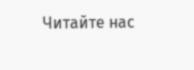Читайте нас